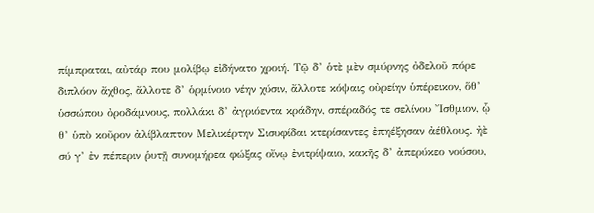πίμπραται, αὐτάρ που μολίβῳ εἰδήνατο χροιή. Τῷ δ’ ὁτὲ μὲν σμύρνης ὀδελοῦ πόρε διπλόον ἄχθος, ἄλλοτε δ’ ὁρμίνοιο νέην χύσιν, ἄλλοτε κόψαις οὐρείην ὑπέρεικον, ὅθ’ ὑσσώπου ὀροδάμνους, πολλάκι δ’ ἀγριόεντα κράδην, σπέραδός τε σελίνου Ἴσθμιον, ᾧ θ’ ὑπὸ κοῦρον ἀλίβλαπτον Μελικέρτην Σισυφίδαι κτερίσαντες ἐπηέξησαν ἀέθλους. ἠὲ σύ γ’ ἐν πέπεριν ῥυτῇ συνομήρεα φώξας οἴνῳ ἐνιτρίψαιο, κακῆς δ’ ἀπερύκεο νούσου,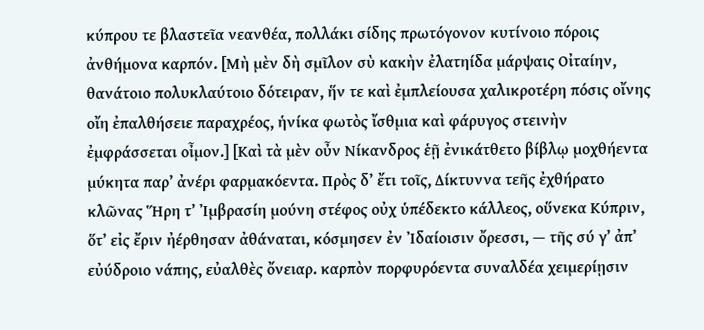κύπρου τε βλαστεῖα νεανθέα, πολλάκι σίδης πρωτόγονον κυτίνοιο πόροις ἀνθήμονα καρπόν. [Μὴ μὲν δὴ σμῖλον σὺ κακὴν ἐλατηίδα μάρψαις Οἰταίην, θανάτοιο πολυκλαύτοιο δότειραν, ἥν τε καὶ ἐμπλείουσα χαλικροτέρη πόσις οἴνης οἴη ἐπαλθήσειε παραχρέος, ἡνίκα φωτὸς ἴσθμια καὶ φάρυγος στεινὴν ἐμφράσσεται οἶμον.] [Καὶ τὰ μὲν οὖν Νίκανδρος ἑῇ ἐνικάτθετο βίβλῳ μοχθήεντα μύκητα παρ’ ἀνέρι φαρμακόεντα. Πρὸς δ’ ἔτι τοῖς, Δίκτυννα τεῆς ἐχθήρατο κλῶνας Ἥρη τ’ Ἰμβρασίη μούνη στέφος οὐχ ὑπέδεκτο κάλλεος, οὕνεκα Κύπριν, ὅτ’ εἰς ἔριν ἠέρθησαν ἀθάναται, κόσμησεν ἐν Ἰδαίοισιν ὄρεσσι, — τῆς σύ γ’ ἀπ’ εὐύδροιο νάπης, εὐαλθὲς ὄνειαρ. καρπὸν πορφυρόεντα συναλδέα χειμερίῃσιν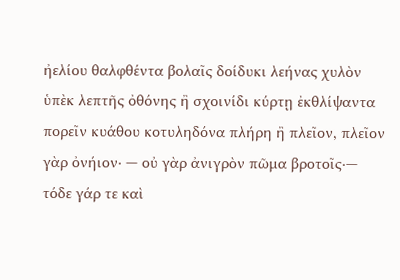ἠελίου θαλφθέντα βολαῖς δοίδυκι λεήνας χυλὸν ὑπὲκ λεπτῆς ὀθόνης ἢ σχοινίδι κύρτῃ ἐκθλίψαντα πορεῖν κυάθου κοτυληδόνα πλήρη ἢ πλεῖον, πλεῖον γὰρ ὀνήιον· — οὐ γὰρ ἀνιγρὸν πῶμα βροτοῖς·— τόδε γάρ τε καὶ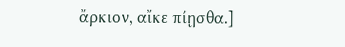ἄρκιον, αἴκε πίῃσθα.]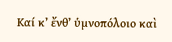Καί κ’ ἔνθ’ ὑμνοπόλοιο καὶ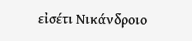εἰσέτι Νικάνδροιο